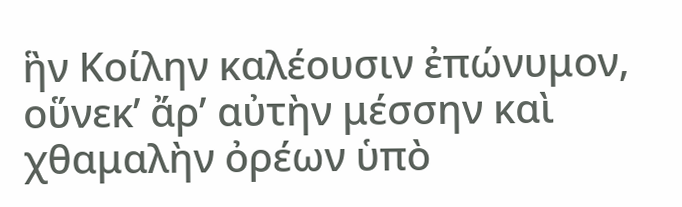ἣν Κοίλην καλέουσιν ἐπώνυμον, οὕνεκ’ ἄρʼ αὐτὴν μέσσην καὶ χθαμαλὴν ὀρέων ὑπὸ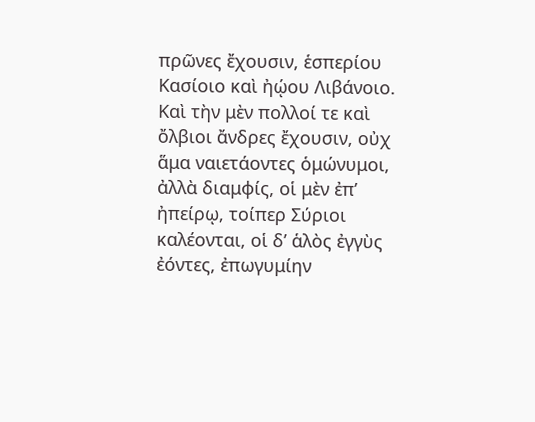πρῶνες ἔχουσιν, ἑσπερίου Κασίοιο καὶ ἠῴου Λιβάνοιο. Καὶ τὴν μὲν πολλοί τε καὶ ὄλβιοι ἄνδρες ἔχουσιν, οὐχ ἅμα ναιετάοντες ὁμώνυμοι, ἀλλὰ διαμφίς, οἱ μὲν ἐπʼ ἠπείρῳ, τοίπερ Σύριοι καλέονται, οἱ δʼ ἁλὸς ἐγγὺς ἐόντες, ἐπωγυμίην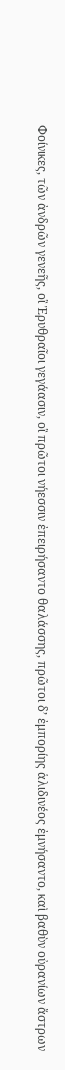Φοίνικες, τῶν ἀνδρῶν γενεῆς, οἳ Ἐρυθραῖοι γεγάασιν, οἳ πρῶτοι νήεσσιν ἐπειρήσαντο θαλάσσης, πρῶτοι δʼ ἐμπορίης ἁλιδινέος ἐμνήσαντο, καὶ βαθὺν οὐρανίων ἄστρων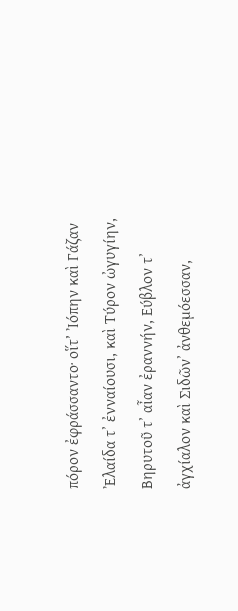πόρον ἐφράσσαντο· οἵτ’ Ἰόπην καὶ Γάζαν Ἐλαίδα τʼ ἐνναίουσι, καὶ Τύρον ὠγυγίην, Βηρυτοῦ τʼ αἶαν ἐραννήν, Εύβλον τʼ ἀγχίαλον καὶ Σιδῶνʼ ἀνθεμόεσσαν,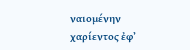ναιομένην χαρίεντος ἐφʼ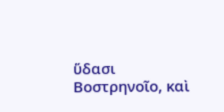ὕδασι Βοστρηνοῖο, καὶ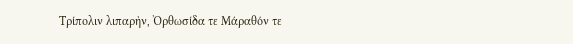Τρίπολιν λιπαρὴν, Ὀρθωσίδα τε Μάραθόν τε